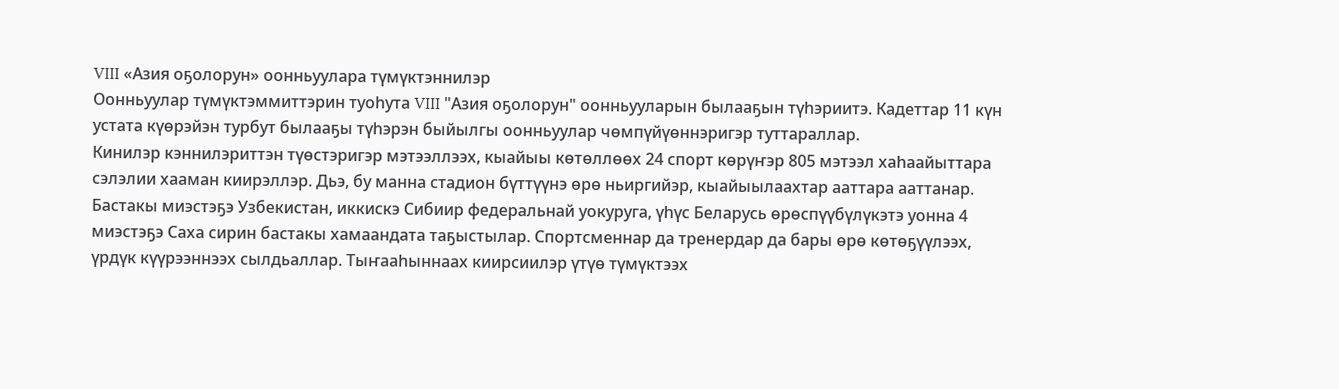VIII «Азия оҕолорун» оонньуулара түмүктэннилэр
Оонньуулар түмүктэммиттэрин туоһута VIII "Азия оҕолорун" оонньууларын былааҕын түһэриитэ. Кадеттар 11 күн устата күөрэйэн турбут былааҕы түһэрэн быйылгы оонньуулар чөмпүйүөннэригэр туттараллар.
Кинилэр кэннилэриттэн түөстэригэр мэтээллээх, кыайыы көтөллөөх 24 спорт көрүҥэр 805 мэтээл хаһаайыттара сэлэлии хааман киирэллэр. Дьэ, бу манна стадион бүттүүнэ өрө ньиргийэр, кыайыылаахтар ааттара ааттанар.
Бастакы миэстэҕэ Узбекистан, иккискэ Сибиир федеральнай уокуруга, үһүс Беларусь өрөспүүбүлүкэтэ уонна 4 миэстэҕэ Саха сирин бастакы хамаандата таҕыстылар. Спортсменнар да тренердар да бары өрө көтөҕүүлээх, үрдүк күүрээннээх сылдьаллар. Тыҥааһыннаах киирсиилэр үтүө түмүктээх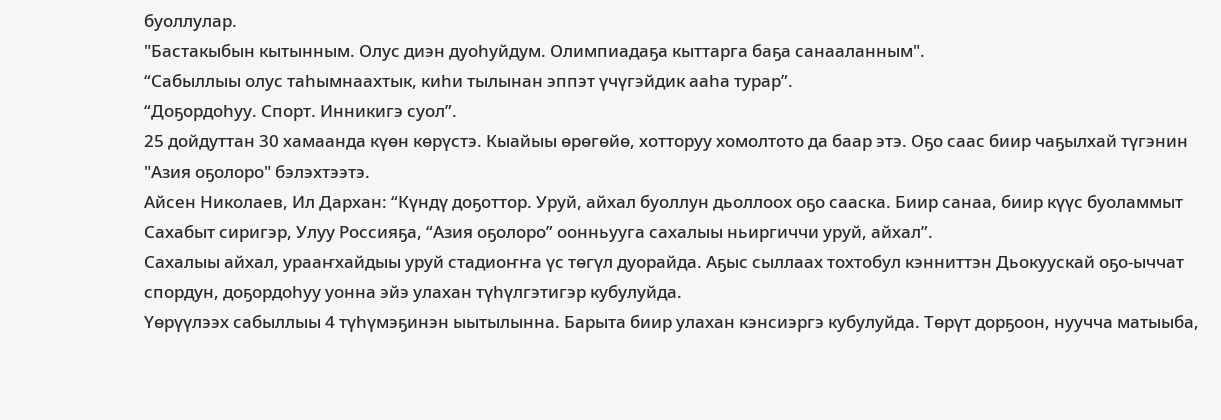буоллулар.
"Бастакыбын кытынным. Олус диэн дуоһуйдум. Олимпиадаҕа кыттарга баҕа санааланным".
“Сабыллыы олус таһымнаахтык, киһи тылынан эппэт үчүгэйдик ааһа турар”.
“Доҕордоһуу. Спорт. Инникигэ суол”.
25 дойдуттан 30 хамаанда күөн көрүстэ. Кыайыы өрөгөйө, хотторуу хомолтото да баар этэ. Оҕо саас биир чаҕылхай түгэнин "Азия оҕолоро" бэлэхтээтэ.
Айсен Николаев, Ил Дархан: “Күндү доҕоттор. Уруй, айхал буоллун дьоллоох оҕо сааска. Биир санаа, биир күүс буоламмыт Сахабыт сиригэр, Улуу Россияҕа, “Азия оҕолоро” оонньууга сахалыы ньиргиччи уруй, айхал”.
Сахалыы айхал, урааҥхайдыы уруй стадиоҥҥа үс төгүл дуорайда. Аҕыс сыллаах тохтобул кэнниттэн Дьокуускай оҕо-ыччат спордун, доҕордоһуу уонна эйэ улахан түһүлгэтигэр кубулуйда.
Үөрүүлээх сабыллыы 4 түһүмэҕинэн ыытылынна. Барыта биир улахан кэнсиэргэ кубулуйда. Төрүт дорҕоон, нуучча матыыба,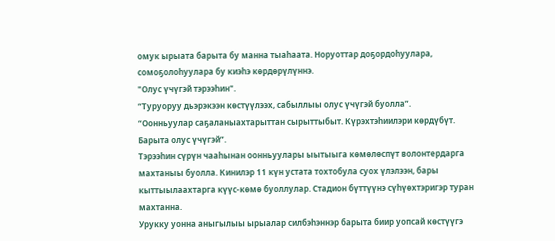омук ырыата барыта бу манна тыаһаата. Норуоттар доҕордоһуулара, сомоҕолоһуулара бу киэһэ көрдөрүлүннэ.
"Олус үчүгэй тэрээһин".
“Туруоруу дьэрэкээн көстүүлээх, сабыллыы олус үчүгэй буолла”.
“Оонньуулар саҕаланыахтарыттан сырыттыбыт. Күрэхтэһиилэри көрдүбүт. Барыта олус үчүгэй”.
Тэрээһин сүрүн чааһынан оонньуулары ыытыыга көмөлөспүт волонтердарга махтаныы буолла. Кинилэр 11 күн устата тохтобула суох үлэлээн, бары кыттыылаахтарга күүс-көмө буоллулар. Стадион бүттүүнэ сүһүөхтэригэр туран махтанна.
Урукку уонна аныгылыы ырыалар силбэһэннэр барыта биир уопсай көстүүгэ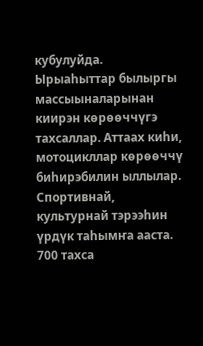кубулуйда. Ырыаһыттар былыргы массыыналарынан киирэн көрөөччүгэ тахсаллар. Аттаах киһи, мотоцикллар көрөөччү биһирэбилин ыллылар.
Спортивнай, культурнай тэрээһин үрдүк таһымҥа ааста. 700 тахса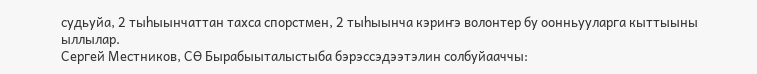судьуйа, 2 тыһыынчаттан тахса спорстмен, 2 тыһыынча кэриҥэ волонтер бу оонньууларга кыттыыны ыллылар.
Сергей Местников, СӨ Бырабыыталыстыба бэрэссэдээтэлин солбуйааччы: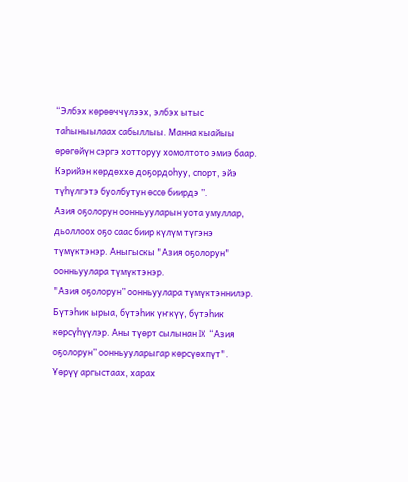“Элбэх көрөөччүлээх, элбэх ытыс таһыныылаах сабыллыы. Манна кыайыы өрөгөйүн сэргэ хотторуу хомолтото эмиэ баар. Кэрийэн көрдөххө доҕордоһуу, спорт, эйэ түһүлгэтэ буолбутун өссө биирдэ ”.
Азия оҕолорун оонньууларын уота умуллар, дьоллоох оҕо саас биир күлүм түгэнэ түмүктэнэр. Аныгыскы "Азия оҕолорун" оонньуулара түмүктэнэр.
"Азия оҕолорун” оонньуулара түмүктэннилэр. Бүтэһик ырыа, бүтэһик үҥкүү, бүтэһик көрсүһүүлэр. Аны түөрт сылынан IX “Азия оҕолорун” оонньууларыгар көрсүөхпүт".
Үөрүү аргыстаах, харах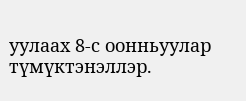уулаах 8-с оонньуулар түмүктэнэллэр.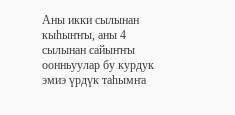Аны икки сылынан кыһыҥҥы, аны 4 сылынан сайыҥҥы оонньуулар бу курдук эмиэ үрдүк таһымҥа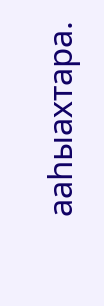ааһыахтара.